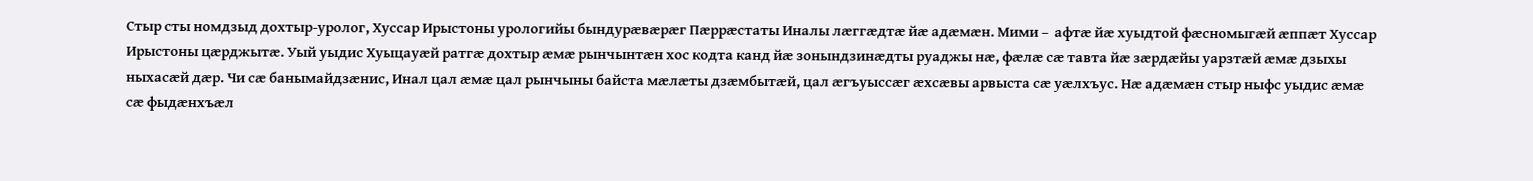Стыр сты номдзыд дохтыр-уролог, Хуссар Ирыстоны урологийы бындурæвæрæг Пæррæстаты Иналы лæггæдтæ йæ адæмæн. Мими –  афтæ йæ хуыдтой фæсномыгæй æппæт Хуссар Ирыстоны цæрджытæ. Уый уыдис Хуыцауæй ратгæ дохтыр æмæ рынчынтæн хос кодта канд йæ зонындзинæдты руаджы нæ, фæлæ сæ тавта йæ зæрдæйы уарзтæй æмæ дзыхы ныхасæй дæр. Чи сæ банымайдзæнис, Инал цал æмæ цал рынчыны байста мæлæты дзæмбытæй, цал æгъуыссæг æхсæвы арвыста сæ уæлхъус. Нæ адæмæн стыр ныфс уыдис æмæ сæ фыдæнхъæл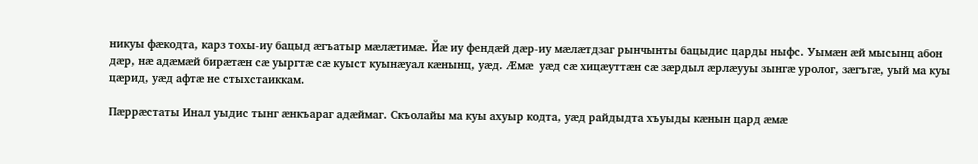никуы фæкодта, карз тохы-иу бацыд æгъатыр мæлæтимæ. Йæ иу фендæй дæр-иу мæлæтдзаг рынчынты бацыдис царды ныфс. Уымæн æй мысынц абон дæр, нæ адæмæй бирæтæн сæ уыргтæ сæ куыст куынæуал кæнынц, уæд. Æмæ  уæд сæ хицæуттæн сæ зæрдыл æрлæууы зынгæ уролог, зæгъгæ, уый ма куы цæрид, уæд афтæ не стыхстаиккам.

Пæррæстаты Инал уыдис тынг æнкъараг адæймаг. Скъолайы ма куы ахуыр кодта, уæд райдыдта хъуыды кæнын цард æмæ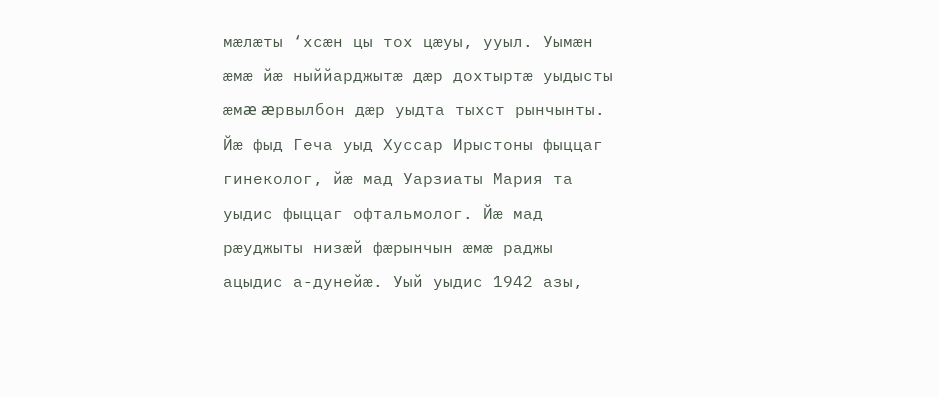мæлæты ‘хсæн цы тох цæуы, ууыл. Уымæн æмæ йæ ныййарджытæ дæр дохтыртæ уыдысты æмæ æрвылбон дæр уыдта тыхст рынчынты. Йæ фыд Геча уыд Хуссар Ирыстоны фыццаг гинеколог, йæ мад Уарзиаты Мария та уыдис фыццаг офтальмолог. Йæ мад рæуджыты низæй фæрынчын æмæ раджы ацыдис а-дунейæ. Уый уыдис 1942 азы,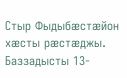Стыр Фыдыбæстæйон хæсты рæстæджы. Баззадысты 13-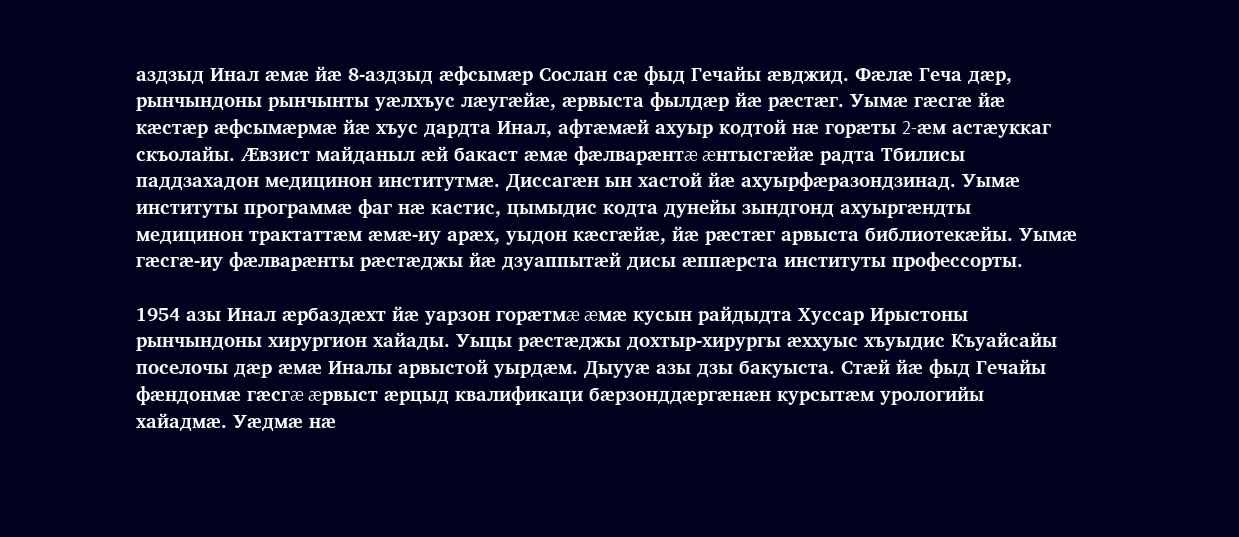аздзыд Инал æмæ йæ 8-аздзыд æфсымæр Сослан сæ фыд Гечайы æвджид. Фæлæ Геча дæр, рынчындоны рынчынты уæлхъус лæугæйæ, æрвыста фылдæр йæ рæстæг. Уымæ гæсгæ йæ кæстæр æфсымæрмæ йæ хъус дардта Инал, афтæмæй ахуыр кодтой нæ горæты 2-æм астæуккаг скъолайы. Æвзист майданыл æй бакаст æмæ фæлварæнтæ æнтысгæйæ радта Тбилисы паддзахадон медицинон институтмæ. Диссагæн ын хастой йæ ахуырфæразондзинад. Уымæ институты программæ фаг нæ кастис, цымыдис кодта дунейы зындгонд ахуыргæндты медицинон трактаттæм æмæ-иу арæх, уыдон кæсгæйæ, йæ рæстæг арвыста библиотекæйы. Уымæ гæсгæ-иу фæлварæнты рæстæджы йæ дзуаппытæй дисы æппæрста институты профессорты.

1954 азы Инал æрбаздæхт йæ уарзон горæтмæ æмæ кусын райдыдта Хуссар Ирыстоны рынчындоны хирургион хайады. Уыцы рæстæджы дохтыр-хирургы æххуыс хъуыдис Къуайсайы поселочы дæр æмæ Иналы арвыстой уырдæм. Дыууæ азы дзы бакуыста. Стæй йæ фыд Гечайы фæндонмæ гæсгæ æрвыст æрцыд квалификаци бæрзонддæргæнæн курсытæм урологийы хайадмæ. Уæдмæ нæ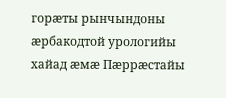горæты рынчындоны æрбакодтой урологийы хайад æмæ Пæррæстайы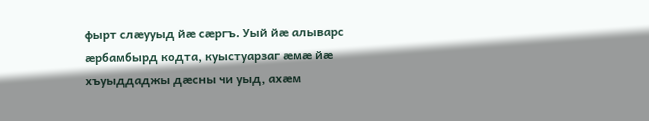фырт слæууыд йæ сæргъ. Уый йæ алыварс æрбамбырд кодта, куыстуарзаг æмæ йæ хъуыддаджы дæсны чи уыд, ахæм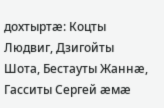дохтыртæ: Коцты Людвиг, Дзигойты Шота, Бестауты Жаннæ, Гасситы Сергей æмæ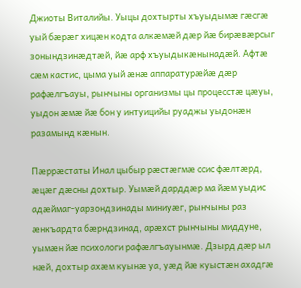Джиоты Виталийы. Уыцы дохтырты хъуыдымæ гæсгæ уый бæрæг хицæн кодта алкæмæй дæр йæ бирæвæрсыг зонындзинæдтæй, йæ арф хъуыдыкæнынадæй. Афтæ сæм кастис, цыма уый æнæ аппаратурæйæ дæр рафæлгъауы, рынчыны организмы цы процесстæ цæуы, уыдон æмæ йæ бон у интуицийы руаджы уыдонæн разамынд кæнын.

Пæррæстаты Инал цыбыр рæстæгмæ ссис фæлтæрд, æцæг дæсны дохтыр. Уымæй дарддæр ма йæм уыдис адæймаг-уарзондзинады миниуæг, рынчыны раз æнкъардта бæрндзинад, арæхст рынчыны миддуне, уымæн йæ психологи рафæлгъауынмæ. Дзырд дæр ыл нæй, дохтыр ахæм куынæ уа, уæд йæ куыстæн ахадгæ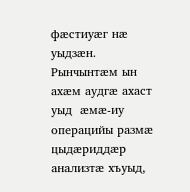фæстиуæг нæ уыдзæн. Рынчынтæм ын ахæм аудгæ ахаст уыд  æмæ-иу операцийы размæ цыдæриддæр анализтæ хъуыд,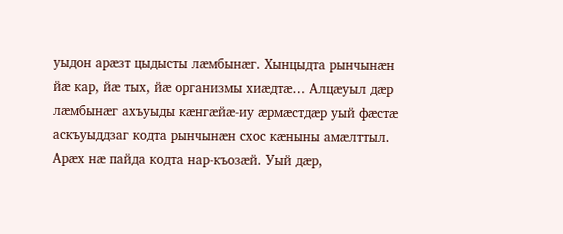уыдон арæзт цыдысты лæмбынæг. Хынцыдта рынчынæн йæ кар, йæ тых, йæ организмы хиæдтæ… Алцæуыл дæр лæмбынæг ахъуыды кæнгæйæ-иу æрмæстдæр уый фæстæ аскъуыддзаг кодта рынчынæн схос кæныны амæлттыл. Арæх нæ пайда кодта нар-къозæй. Уый дæр,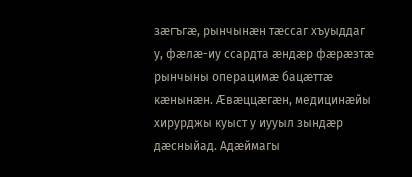зæгъгæ, рынчынæн тæссаг хъуыддаг у, фæлæ-иу ссардта æндæр фæрæзтæ рынчыны операцимæ бацæттæ кæнынæн. Æвæццæгæн, медицинæйы хирурджы куыст у иууыл зындæр дæсныйад. Адæймагы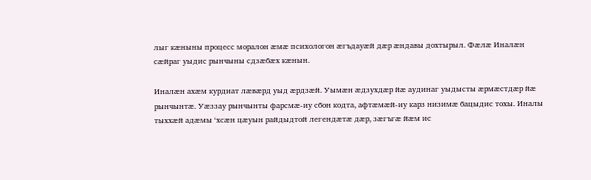лыг кæныны процесс моралон æмæ психологон æгъдауæй дæр æндавы дохтырыл. Фæлæ Иналæн сæйраг уыдис рынчыны сдзæбæх кæнын.

Иналæн ахæм курдиат лæвæрд уыд æрдзæй. Уымæн æдзухдæр йæ аудинаг уыдысты æрмæстдæр йæ рынчынтæ. Уæззау рынчынты фарсмæ-иу сбон кодта, афтæмæй-иу карз низимæ бацыдис тохы. Иналы тыххæй адæмы ‘хсæн цæуын райдыдтой легендæтæ дæр, зæгъгæ йæм ис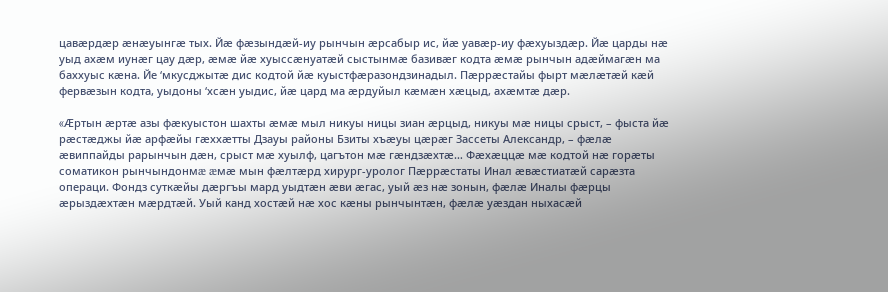цавæрдæр æнæуынгæ тых. Йæ фæзындæй-иу рынчын æрсабыр ис, йæ уавæр-иу фæхуыздæр. Йæ царды нæ уыд ахæм иунæг цау дæр, æмæ йæ хуыссæнуатæй сыстынмæ базивæг кодта æмæ рынчын адæймагæн ма баххуыс кæна. Йе ‘мкусджытæ дис кодтой йæ куыстфæразондзинадыл. Пæррæстайы фырт мæлæтæй кæй фервæзын кодта, уыдоны ‘хсæн уыдис, йæ цард ма æрдуйыл кæмæн хæцыд, ахæмтæ дæр.

«Æртын æртæ азы фæкуыстон шахты æмæ мыл никуы ницы зиан æрцыд, никуы мæ ницы срыст, – фыста йæ рæстæджы йæ арфæйы гæххæтты Дзауы районы Бзиты хъæуы цæрæг Зассеты Александр, – фæлæ æвиппайды рарынчын дæн, срыст мæ хуылф, цагътон мæ гæндзæхтæ… Фæхæццæ мæ кодтой нæ горæты соматикон рынчындонмæ æмæ мын фæлтæрд хирург-уролог Пæррæстаты Инал æвæстиатæй сарæзта операци. Фондз суткæйы дæргъы мард уыдтæн æви æгас, уый æз нæ зонын, фæлæ Иналы фæрцы æрыздæхтæн мæрдтæй. Уый канд хостæй нæ хос кæны рынчынтæн, фæлæ уæздан ныхасæй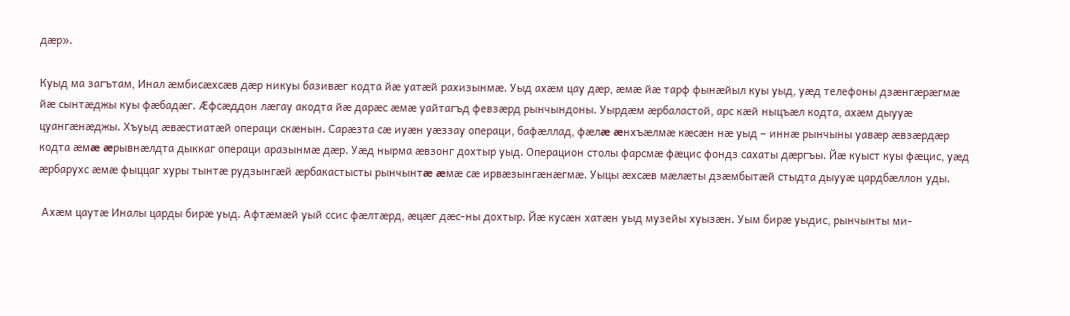дæр».

Куыд ма загътам, Инал æмбисæхсæв дæр никуы базивæг кодта йæ уатæй рахизынмæ. Уыд ахæм цау дæр, æмæ йæ тарф фынæйыл куы уыд, уæд телефоны дзæнгæрæгмæ йæ сынтæджы куы фæбадæг. Æфсæддон лæгау акодта йæ дарæс æмæ уайтагъд февзæрд рынчындоны. Уырдæм æрбаластой, арс кæй ныцъæл кодта, ахæм дыууæ цуангæнæджы. Хъуыд æвæстиатæй операци скæнын. Сарæзта сæ иуæн уæззау операци, бафæллад, фæлæ æнхъæлмæ кæсæн нæ уыд – иннæ рынчыны уавæр æвзæрдæр кодта æмæ æрывнæлдта дыккаг операци аразынмæ дæр. Уæд нырма æвзонг дохтыр уыд. Операцион столы фарсмæ фæцис фондз сахаты дæргъы. Йæ куыст куы фæцис, уæд æрбарухс æмæ фыццаг хуры тынтæ рудзынгæй æрбакастысты рынчынтæ æмæ сæ ирвæзынгæнæгмæ. Уыцы æхсæв мæлæты дзæмбытæй стыдта дыууæ цардбæллон уды.

 Ахæм цаутæ Иналы царды бирæ уыд. Афтæмæй уый ссис фæлтæрд, æцæг дæс-ны дохтыр. Йæ кусæн хатæн уыд музейы хуызæн. Уым бирæ уыдис, рынчынты ми-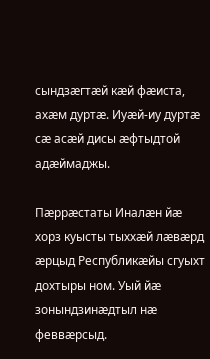сындзæгтæй кæй фæиста, ахæм дуртæ. Иуæй-иу дуртæ сæ асæй дисы æфтыдтой адæймаджы.

Пæррæстаты Иналæн йæ хорз куысты тыххæй лæвæрд æрцыд Республикæйы сгуыхт дохтыры ном. Уый йæ зонындзинæдтыл нæ феввæрсыд.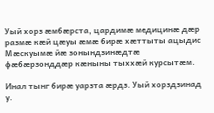Уый хорз æмбæрста, цардимæ медицинæ дæр размæ кæй цæуы æмæ бирæ хæттыты ацыдис Мæскуымæ йæ зонындзинæдтæ фæбæрзонддæр кæныны тыххæй курсытæм.

Инал тынг бирæ уарзта æрдз. Уый хорздзинад у.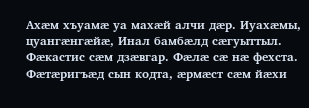Ахæм хъуамæ уа махæй алчи дæр. Иуахæмы, цуангæнгæйæ, Инал бамбæлд сæгуыттыл. Фæкастис сæм дзæвгар. Фæлæ сæ нæ фехста. Фæтæригъæд сын кодта, æрмæст сæм йæхи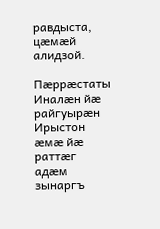равдыста, цæмæй алидзой.

Пæррæстаты Иналæн йæ райгуырæн Ирыстон æмæ йæ раттæг адæм зынаргъ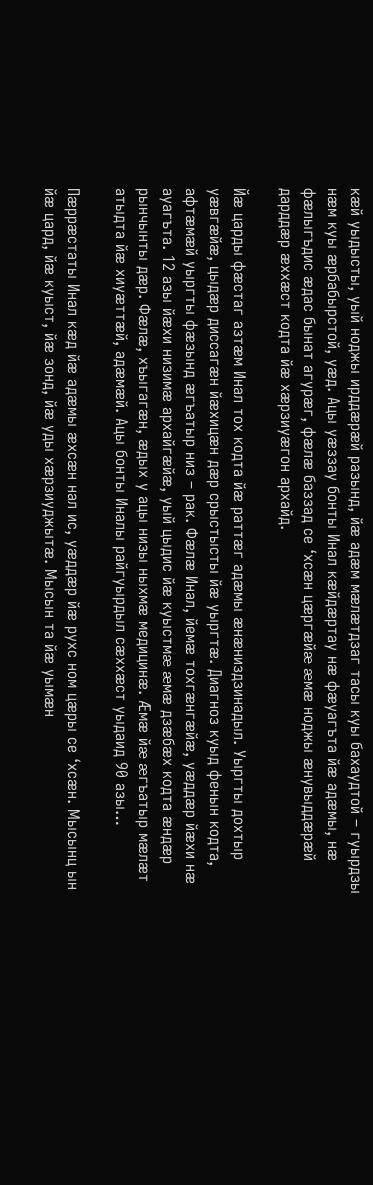кæй уыдысты, уый ноджы ирддæрæй разынд, йæ адæм мæлæтдзаг тасы куы бахаудтой – гуырдзы нæм куы æрбабырстой, уæд. Ацы уæззау бонты Инал кæйдæртау нæ фæуагъта йæ адæмы, нæ фæлыгъдис æдас бынат агурæг, фæлæ баззад се ‘хсæн цæргæйæ æмæ ноджы æнувыддæрæй дарддæр æххæст кодта йæ хæрзиуæгон архайд.

Йæ царды фæстаг азтæм Инал тох кодта йæ раттæг адæмы æнæниздзинадыл. Уыргты дохтыр уæвгæйæ, цыдæр диссагæн йæхицæн дæр срыстысты йæ уыргтæ. Диагноз куыд фенын кодта, афтæмæй уыргты фæзынд æгъатыр низ – рак. Фæлæ Инал, йемæ тохгæнгæйæ, уæддæр йæхи нæ ауагъта. 12 азы йæхи низимæ архайгæйæ, уый цыдис йæ куыстмæ æмæ дзæбæх кодта æндæр рынчынты дæр. Фæлæ, хъыгагæн, æдых у ацы низы ныхмæ медицинæ. Æмæ йæ æгъатыр мæлæт атыдта йæ хиуæттæй, адæмæй. Ацы бонты Иналы райгуырдыл сæххæст уыдаид 90 азы…

Пæррæстаты Инал кæд йæ адæмы æхсæн нал ис, уæддæр йæ рухс ном цæры се ‘хсæн. Мысынц ын йæ цард, йæ куыст, йæ зонд, йæ уды хæрзиуджытæ. Мысын та йæ уымæн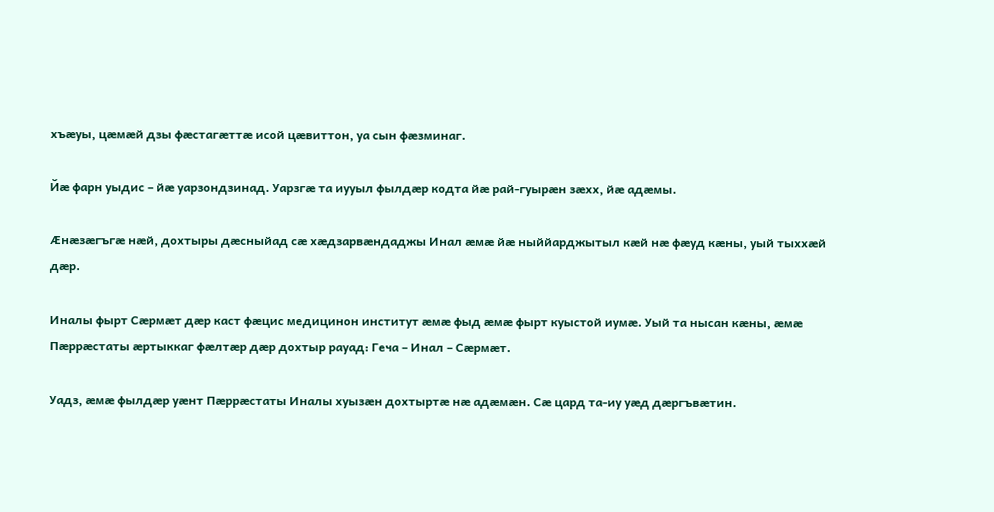хъæуы, цæмæй дзы фæстагæттæ исой цæвиттон, уа сын фæзминаг.

Йæ фарн уыдис – йæ уарзондзинад. Уарзгæ та иууыл фылдæр кодта йæ рай-гуырæн зæхх, йæ адæмы.

Æнæзæгъгæ нæй, дохтыры дæсныйад сæ хæдзарвæндаджы Инал æмæ йæ ныййарджытыл кæй нæ фæуд кæны, уый тыххæй дæр.

Иналы фырт Сæрмæт дæр каст фæцис медицинон институт æмæ фыд æмæ фырт куыстой иумæ. Уый та нысан кæны, æмæ Пæррæстаты æртыккаг фæлтæр дæр дохтыр рауад: Геча – Инал – Сæрмæт.

Уадз, æмæ фылдæр уæнт Пæррæстаты Иналы хуызæн дохтыртæ нæ адæмæн. Сæ цард та-иу уæд дæргъвæтин.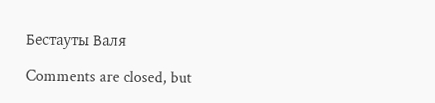Бестауты Валя

Comments are closed, but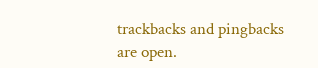trackbacks and pingbacks are open.